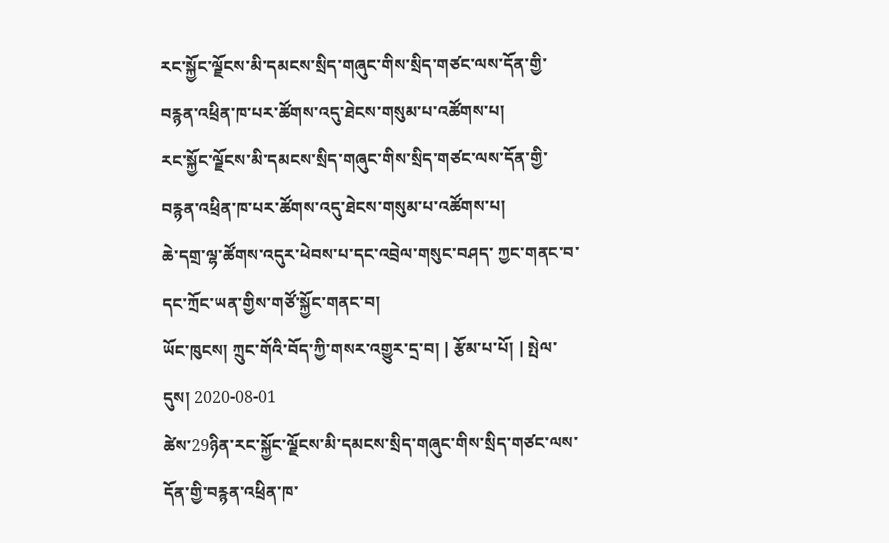རང་སྐྱོང་ལྗོངས་མི་དམངས་སྲིད་གཞུང་གིས་སྲིད་གཙང་ལས་དོན་གྱི་བརྙན་འཕྲིན་ཁ་པར་ཚོགས་འདུ་ཐེངས་གསུམ་པ་འཚོགས་པ།
རང་སྐྱོང་ལྗོངས་མི་དམངས་སྲིད་གཞུང་གིས་སྲིད་གཙང་ལས་དོན་གྱི་བརྙན་འཕྲིན་ཁ་པར་ཚོགས་འདུ་ཐེངས་གསུམ་པ་འཚོགས་པ།
ཆེ་དགྲ་ལྷ་ཚོགས་འདུར་ཕེབས་པ་དང་འབྲེལ་གསུང་བཤད་ ཀྱང་གནང་བ་དང་ཀྲོང་ཡན་གྱིས་གཙོ་སྐྱོང་གནང་བ།
ཡོང་ཁུངས། ཀྲུང་གོའི་བོད་ཀྱི་གསར་འགྱུར་དྲ་བ། | རྩོམ་པ་པོ། | སྤེལ་དུས། 2020-08-01
ཚེས་29ཉིན་རང་སྐྱོང་ལྗོངས་མི་དམངས་སྲིད་གཞུང་གིས་སྲིད་གཙང་ལས་དོན་གྱི་བརྙན་འཕྲིན་ཁ་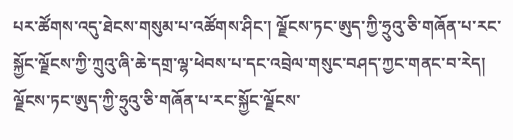པར་ཚོགས་འདུ་ཐེངས་གསུམ་པ་འཚོགས་ཤིང་། ལྗོངས་ཏང་ཨུད་ཀྱི་ཧྲུའུ་ཅི་གཞོན་པ་རང་སྐྱོང་ལྗོངས་ཀྱི་ཀྲུའུ་ཞི་ཆེ་དགྲ་ལྷ་ཕེབས་པ་དང་འབྲེལ་གསུང་བཤད་ཀྱང་གནང་བ་རེད།
ལྗོངས་ཏང་ཨུད་ཀྱི་ཧྲུའུ་ཅི་གཞོན་པ་རང་སྐྱོང་ལྗོངས་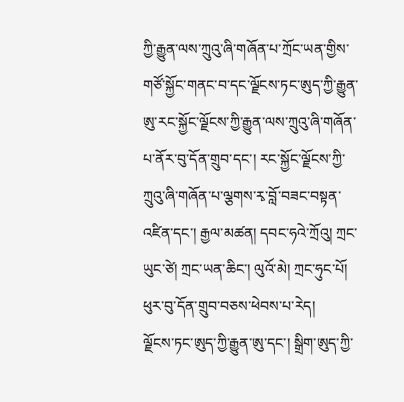ཀྱི་རྒྱུན་ལས་ཀྲུའུ་ཞི་གཞོན་པ་ཀྲོང་ཡན་གྱིས་གཙོ་སྐྱོང་གནང་བ་དང་ལྗོངས་ཏང་ཨུད་ཀྱི་རྒྱུན་ཨུ་རང་སྐྱོང་ལྗོངས་ཀྱི་རྒྱུན་ལས་ཀྲུའུ་ཞི་གཞོན་པ་ནོར་བུ་དོན་གྲུབ་དང་། རང་སྐྱོང་ལྗོངས་ཀྱི་ཀྲུའུ་ཞི་གཞོན་པ་ལྕགས་རྭ་བློ་བཟང་བསྟན་འཛིན་དང་། རྒྱལ་མཚན། དབང་ཧའེ་ཀྲོའུ། ཀྲང་ཡུང་ཙེ། ཀྲང་ཡན་ཆིང་། ལུའོ་མེ། ཀྲང་ཧུང་པོ། ཕུར་བུ་དོན་གྲུབ་བཅས་ཕེབས་པ་རེད།
ལྗོངས་ཏང་ཨུད་ཀྱི་རྒྱུན་ཨུ་དང་། སྒྲིག་ཨུད་ཀྱི་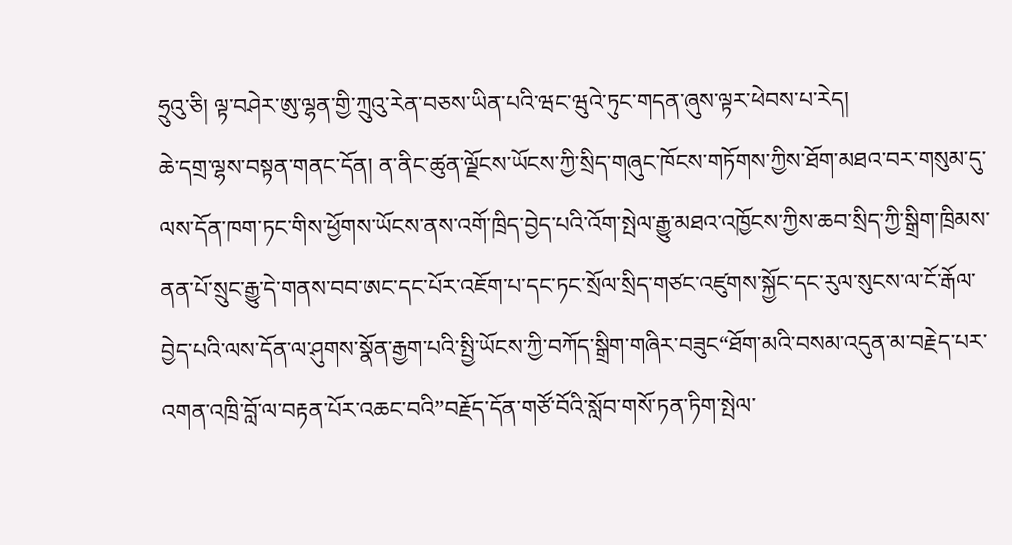ཧྲུའུ་ཅི། ལྟ་བཤེར་ཨུ་ལྷན་གྱི་ཀྲུའུ་རེན་བཅས་ཡིན་པའི་ཝང་ཝུའེ་ཏུང་གདན་ཞུས་ལྟར་ཕེབས་པ་རེད།
ཆེ་དགྲ་ལྷས་བསྟན་གནང་དོན། ན་ནིང་ཚུན་ལྗོངས་ཡོངས་ཀྱི་སྲིད་གཞུང་ཁོངས་གཏོགས་ཀྱིས་ཐོག་མཐའ་བར་གསུམ་དུ་ལས་དོན་ཁག་ཏང་གིས་ཕྱོགས་ཡོངས་ནས་འགོ་ཁྲིད་བྱེད་པའི་འོག་སྤེལ་རྒྱུ་མཐའ་འཁྱོངས་ཀྱིས་ཆབ་སྲིད་ཀྱི་སྒྲིག་ཁྲིམས་ནན་པོ་སྲུང་རྒྱུ་དེ་གནས་བབ་ཨང་དང་པོར་འཇོག་པ་དང་ཏང་སྲོལ་སྲིད་གཙང་འཛུགས་སྐྱོང་དང་རུལ་སུངས་ལ་ངོ་རྒོལ་བྱེད་པའི་ལས་དོན་ལ་ཤུགས་སྣོན་རྒྱག་པའི་སྤྱི་ཡོངས་ཀྱི་བཀོད་སྒྲིག་གཞིར་བཟུང“ཐོག་མའི་བསམ་འདུན་མ་བརྗེད་པར་འགན་འཁྲི་བློ་ལ་བརྟན་པོར་འཆང་བའི”བརྗོད་དོན་གཙོ་བོའི་སློབ་གསོ་ཏན་ཏིག་སྤེལ་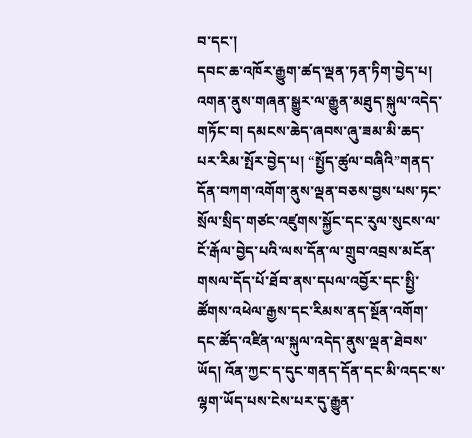བ་དང་།
དབང་ཆ་འཁོར་རྒྱུག་ཚད་ལྡན་ཏན་ཏིག་བྱེད་པ། འགན་ནུས་གཞན་སྒྱུར་ལ་རྒྱུན་མཐུད་སྐུལ་འདེད་གཏོང་བ། དམངས་ཆེད་ཞབས་ཞུ་ཟམ་མི་ཆད་པར་རིམ་སྤོར་བྱེད་པ། “སྤྱོད་ཚུལ་བཞིའི”གནད་དོན་བཀག་འགོག་ནུས་ལྡན་བཅས་བྱས་པས་ཏང་སྲོལ་སྲིད་གཙང་འཛུགས་སྐྱོང་དང་རུལ་སུངས་ལ་ངོ་རྒོལ་བྱེད་པའི་ལས་དོན་ལ་གྲུབ་འབྲས་མངོན་གསལ་དོད་པོ་ཐོབ་ནས་དཔལ་འབྱོར་དང་སྤྱི་ཚོགས་འཕེལ་རྒྱས་དང་རིམས་ནད་སྔོན་འགོག་དང་ཚོད་འཛིན་ལ་སྐུལ་འདེད་ནུས་ལྡན་ཐེབས་ཡོད། འོན་ཀྱང་ད་དུང་གནད་དོན་དང་མི་འདང་ས་ལྷག་ཡོད་པས་ངེས་པར་དུ་རྒྱུན་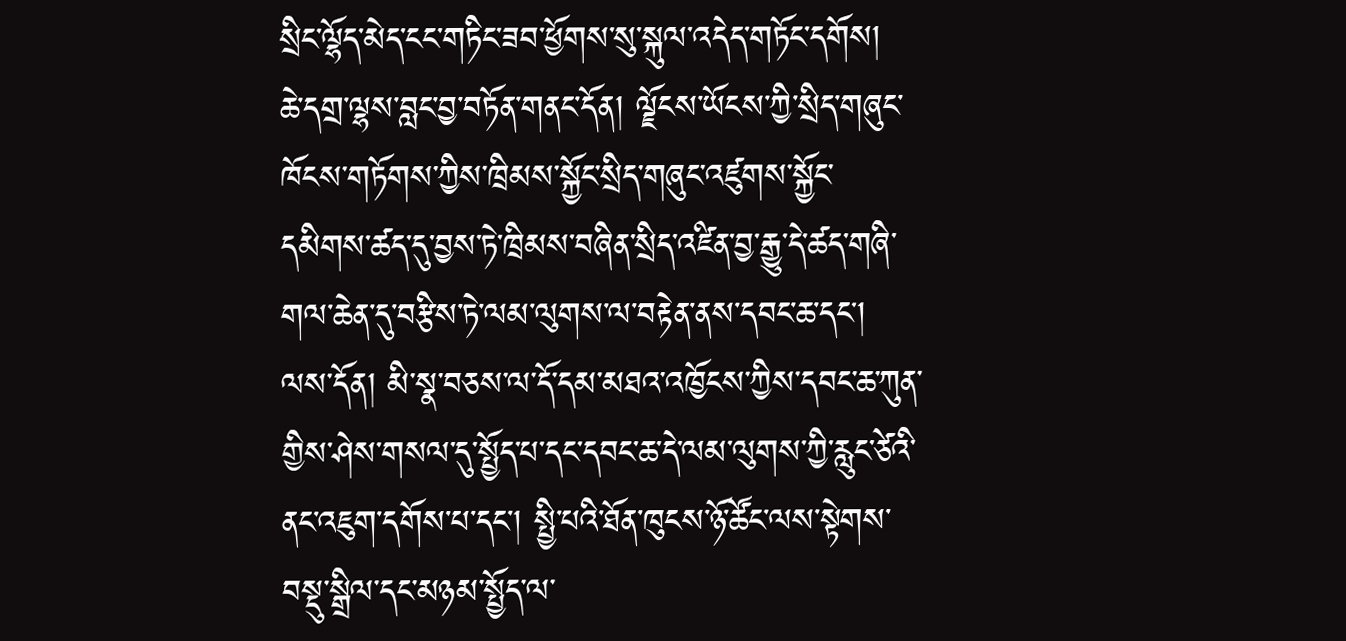སྲིང་ལྷོད་མེད་ངང་གཏིང་ཟབ་ཕྱོགས་སུ་སྐུལ་འདེད་གཏོང་དགོས།
ཆེ་དགྲ་ལྷས་བླང་བྱ་བཏོན་གནང་དོན། ལྗོངས་ཡོངས་ཀྱི་སྲིད་གཞུང་ཁོངས་གཏོགས་ཀྱིས་ཁྲིམས་སྐྱོང་སྲིད་གཞུང་འཛུགས་སྐྱོང་དམིགས་ཚད་དུ་བྱས་ཏེ་ཁྲིམས་བཞིན་སྲིད་འཛིན་བྱ་རྒྱུ་དེ་ཚད་གཞི་གལ་ཆེན་དུ་བརྩིས་ཏེ་ལམ་ལུགས་ལ་བརྟེན་ནས་དབང་ཆ་དང། ལས་དོན། མི་སྣ་བཅས་ལ་དོ་དམ་མཐའ་འཁྱོངས་ཀྱིས་དབང་ཆ་ཀུན་གྱིས་ཤེས་གསལ་དུ་སྤྱོད་པ་དང་དབང་ཆ་དེ་ལམ་ལུགས་ཀྱི་རླུང་ཙེའི་ནང་འཇུག་དགོས་པ་དང་། སྤྱི་པའི་ཐོན་ཁུངས་ཉོ་ཚོང་ལས་སྟེགས་བསྡུ་སྒྲིལ་དང་མཉམ་སྤྱོད་ལ་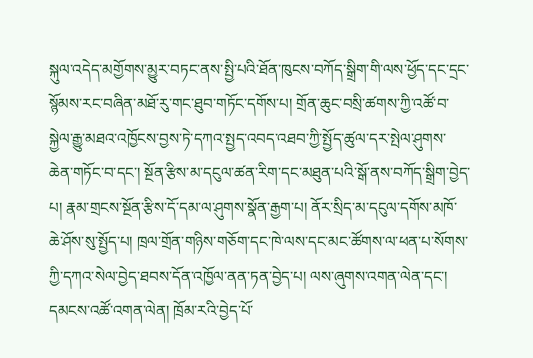སྐུལ་འདེད་མགྱོགས་མྱུར་བཏང་ནས་སྤྱི་པའི་ཐོན་ཁུངས་བཀོད་སྒྲིག་གི་ལས་ཕྱོད་དང་དྲང་སྙོམས་རང་བཞིན་མཐོ་རུ་གང་ཐུབ་གཏོང་དགོས་པ། གྲོན་ཆུང་བསྲི་ཚགས་ཀྱི་འཚོ་བ་སྐྱེལ་རྒྱུ་མཐའ་འཁྱོངས་བྱས་ཏེ་དཀའ་སྤྱད་འབད་འཐབ་ཀྱི་སྤྱོད་ཚུལ་དར་སྤེལ་ཤུགས་ཆེན་གཏོང་བ་དང་། སྔོན་རྩིས་མ་དངུལ་ཚན་རིག་དང་མཐུན་པའི་སྒོ་ནས་བཀོད་སྒྲིག་བྱེད་པ། རྣམ་གྲངས་སྔོན་རྩིས་དོ་དམ་ལ་ཤུགས་སྣོན་རྒྱག་པ། ནོར་སྲིད་མ་དངུལ་དགོས་མཁོ་ཆེ་ཤོས་སུ་སྤྱོད་པ། ཁྲལ་གྲོན་གཉིས་གཅོག་དང་ཁེ་ལས་དང་མང་ཚོགས་ལ་ཕན་པ་སོགས་ཀྱི་དཀའ་སེལ་བྱེད་ཐབས་དོན་འཁྱོལ་ནན་ཏན་བྱེད་པ། ལས་ཞུགས་འགན་ལེན་དང་། དམངས་འཚོ་འགན་ལེན། ཁྲོམ་རའི་བྱེད་པོ་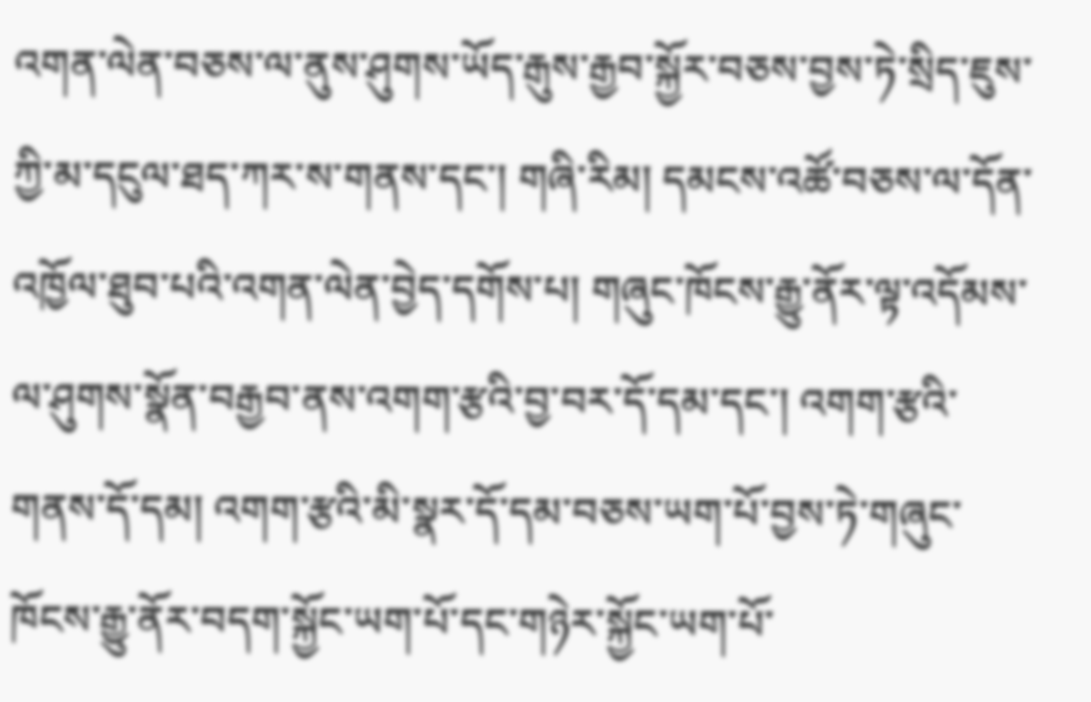འགན་ལེན་བཅས་ལ་ནུས་ཤུགས་ཡོད་རྒུས་རྒྱབ་སྐྱོར་བཅས་བྱས་ཏེ་སྲིད་ཇུས་ཀྱི་མ་དངུལ་ཐད་ཀར་ས་གནས་དང་། གཞི་རིམ། དམངས་འཚོ་བཅས་ལ་དོན་འཁྱོལ་ཐུབ་པའི་འགན་ལེན་བྱེད་དགོས་པ། གཞུང་ཁོངས་རྒྱུ་ནོར་ལྟ་འདོམས་ལ་ཤུགས་སྣོན་བརྒྱབ་ནས་འགག་རྩའི་བྱ་བར་དོ་དམ་དང་། འགག་རྩའི་གནས་དོ་དམ། འགག་རྩའི་མི་སྣར་དོ་དམ་བཅས་ཡག་པོ་བྱས་ཏེ་གཞུང་ཁོངས་རྒྱུ་ནོར་བདག་སྐྱོང་ཡག་པོ་དང་གཉེར་སྐྱོང་ཡག་པོ་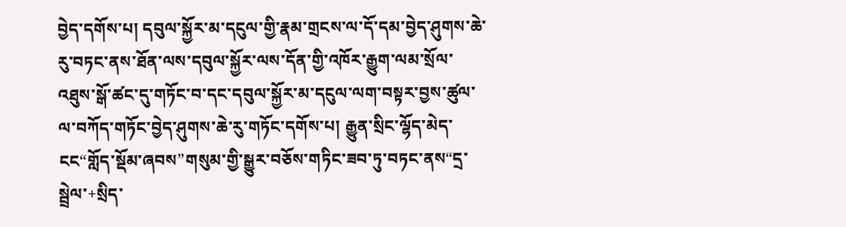བྱེད་དགོས་པ། དབུལ་སྐྱོར་མ་དངུལ་གྱི་རྣམ་གྲངས་ལ་དོ་དམ་བྱེད་ཤུགས་ཆེ་རུ་བཏང་ནས་ཐོན་ལས་དབུལ་སྐྱོར་ལས་དོན་གྱི་འཁོར་རྒྱུག་ལམ་སྲོལ་འཐུས་སྒོ་ཚང་དུ་གཏོང་བ་དང་དབུལ་སྐྱོར་མ་དངུལ་ལག་བསྟར་བྱས་ཚུལ་ལ་བཀོད་གཏོང་བྱེད་ཤུགས་ཆེ་རུ་གཏོང་དགོས་པ། རྒྱུན་སྲིང་ལྷོད་མེད་ངང“གློད་སྡོམ་ཞབས”གསུམ་གྱི་སྒྱུར་བཅོས་གཏིང་ཟབ་ཏུ་བཏང་ནས“དྲ་སྦྲེལ་+སྲིད་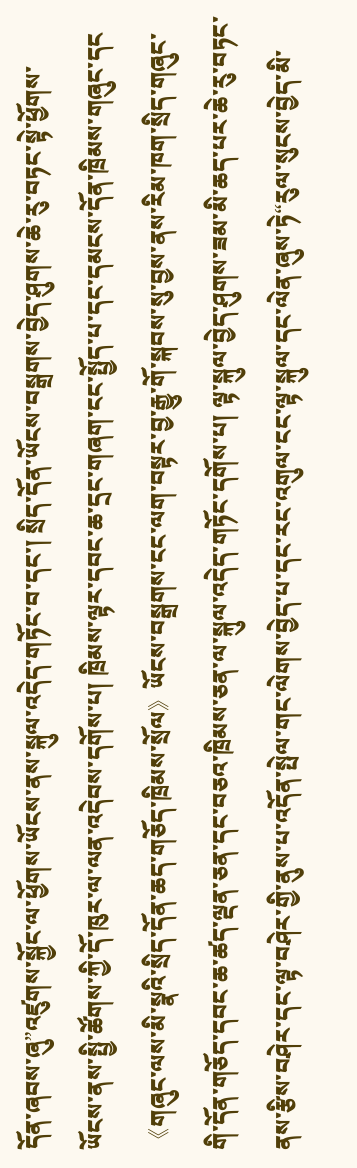དོན་ཞབས་ཞུ”འཛུགས་སྐྱོང་ལ་ཕྱོགས་ཡོངས་ནས་སྐུལ་འདེད་གཏོང་བ་དང་། སྲིད་དོན་ཡོངས་བསྒྲགས་བྱེད་ཤུགས་ཆེ་རུ་བཏང་སྟེ་ཕྱོགས་ཡོངས་ནས་སྤྱི་ཚོགས་ཀྱི་དོ་ཁུར་ལ་ལན་འདེབས་དགོས་པ། ཁྲིམས་ལྟར་དབང་ཆ་དྲང་གཞག་ངང་སྤྱོད་པ་དང་དམངས་དོན་ཁྲིམས་གཞུང་དང《གཞུང་ལས་མི་སྣའི་སྲིད་དོན་ཆད་གཅོད་ཁྲིམས་སྲོལ》ཡོངས་བསྒྲགས་ངང་ལག་བསྟར་བྱ་རྒྱུ་གོ་སྐབས་སུ་བྱས་ནས་རིམ་ཁག་སྲིད་གཞུང་གི་དོན་གཅོད་དབང་ཆ་ཚད་ལྡན་ཅན་དང་བཅའ་ཁྲིམས་ཅན་ལ་སྐུལ་འདེད་གཏོང་དགོས་པ། ལྟ་སྐུལ་བྱེད་ཤུགས་ཟམ་མི་ཆད་པར་ཆེ་རུ་བཏང་ནས་རྩིས་བཤེར་དང་ལྟ་བཤེར་གྱི་ནུས་པ་འདོན་སྤེལ་གང་ལེགས་བྱེད་པ་དང་རང་འགུལ་ངང་ལྟ་སྐུལ་དང་ལེན་ཞུས་ཏེ“རུལ་སུངས་བྱེད་མི་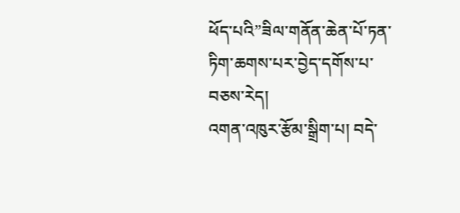ཕོད་པའི”ཟིལ་གནོན་ཆེན་པོ་ཏན་ཏིག་ཆགས་པར་བྱེད་དགོས་པ་བཅས་རེད།
འགན་འཁུར་རྩོམ་སྒྲིག་པ། བདེ་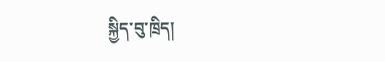སྐྱིད་བུ་ཁྲིད།